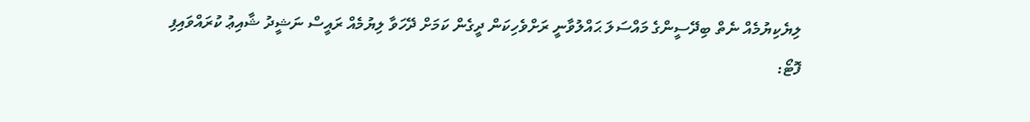ލިޔެކިޔުމެއް ނެތް ބިދޭސީންގެ މައްސަލަ ޙައްލުވާނީ ރަށްވެހިކަން ދީގެން ކަމަށް ދޭހަވާ ލިޔުމެއް ރައީސް ނަޝީދު ޝާއިޢު ކުރައްވައިފި
ފޮޓޯ: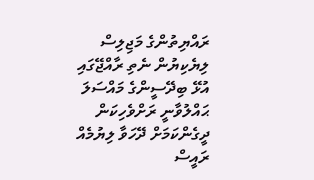ރައްޔިތުންގެ މަޖިލިސް
ލިޔެކިޔުން ނެތި ރާއްޖޭގައި އުޅޭ ބިދޭސީންގެ މައްސަލަ ޙައްލުވާނީ ރަށްވެހިކަން ދީގެންކަމަށް ދޭހަވާ ލިޔުމެއް ރައީސް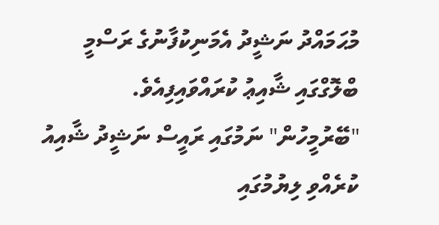މުޙަމައްދު ނަޝީދު އެމަނިކުފާނުގެ ރަސްމީ ބްލޮގްގައި ޝާއިޢު ކުރައްވައިފިއެވެ.
"ބޭރުމީހުން" ނަމުގައި ރައީސް ނަޝީދު ޝާއިއު ކުރެއްވި ލިޔުމުގައި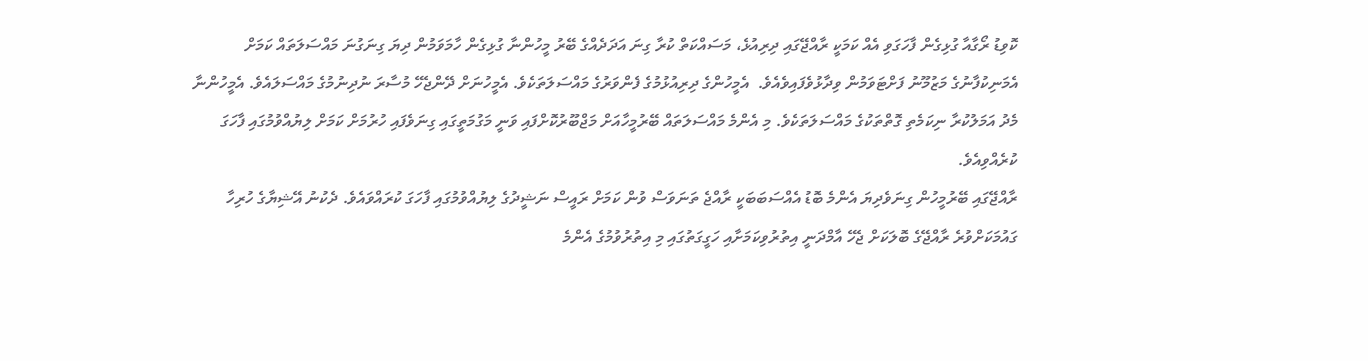ކޮވިޑު ރޯގާއާ ގުޅިގެން ފާހަގަވި އެއް ކަމަކީ ރާއްޖޭގައި ދިރިއުޅެ، މަސައްކަތް ކުރާ ގިނަ އަދަދެއްގެ ބޭރު މީހުންނާ ގުޅިގެން ހާމަވަމުން ދިޔަ ގިނަގުނަ މައްސަލަތައް ކަމަށް  އެމަނިކުފާނުގެ މަޒުމޫނު ފަށްޓަވަމުން ވިދާޅުވެފައިވެއެވެ.  އެމީހުންގެ ދިރިއުޅުމުގެ ފެންވަރުގެ މައްސަލަތަކެވެ. އެމީހުނަށް ދޭންޖެހޭ މުސާރަ ނުދިނުމުގެ މައްސަލައެވެ. އެމީހުންނާ މެދު އަމަލުކުރާ ނިކަމެތި ގޮތްތަކުގެ މައްސަލަތަކެވެ. މި އެންމެ މައްސަލަތައް ބޭރުމީހާއަށް މަޖްބޫރުކޮށްފައި ވަނީ މަގުމަތީގައި ގިނަވެފައި ހުރުމަށް ކަމަށް ލިޔުއްވުމުގައި ފާހަގަ ކުރެއްވިއެވެ.
ރާއްޖޭގައި ބޭރުމީހުން ގިނަވެދިޔަ އެންމެ ބޮޑު އެއްސަބަބަކީ ރާއްޖެ ތަނަވަސް ވުން ކަމަށް ރައީސް ނަޝީދުގެ ލިޔުއްވުމުގައި ފާހަގަ ކުރައްވައެވެ. ދެކުނު އޭޝިޔާގެ ހުރިހާ ގައުމަކަށްވުރެ ރާއްޖޭގެ ބޮލަކަށް ޖެހޭ އާމްދަނީ އިތުރުވިކަމަށާއި ހަގީގަތުގައި މި އިތުރުވުމުގެ އެންމެ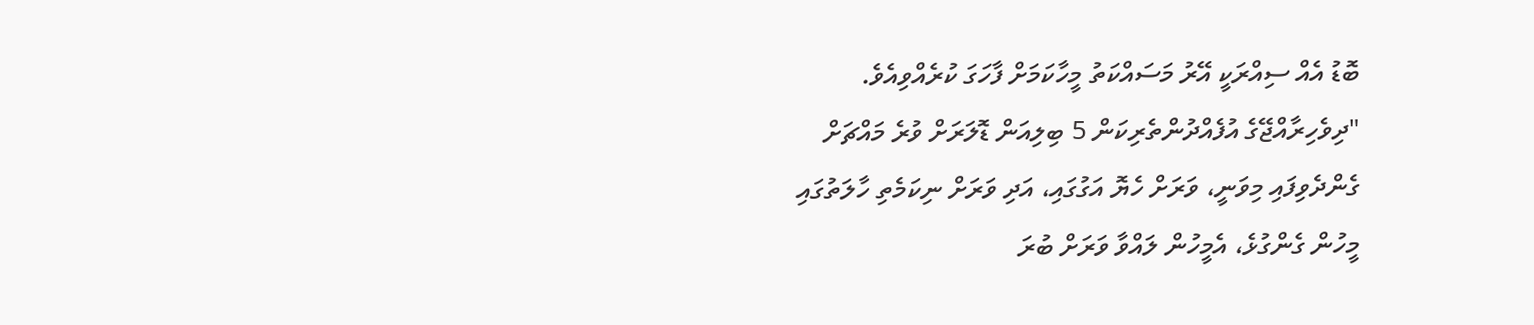ބޮޑު އެއް ސިއްރަކީ އޭރު މަސައްކަތު މީހާކަމަށް ފާހަގަ ކުރެއްވިއެވެ.
"ދިވެހިރާއްޖޭގެ އުފެއްދުންތެރިކަން 5 ބިލިއަން ޑޮލަރަށް ވުރެ މައްޗަށް ގެންދެވިފައި މިވަނީ، ވަރަށް ހެޔޮ އަގުގައި، އަދި ވަރަށް ނިކަމެތި ހާލަތުގައި މީހުން ގެންގުޅެ، އެމީހުން ލައްވާ ވަރަށް ބުރަ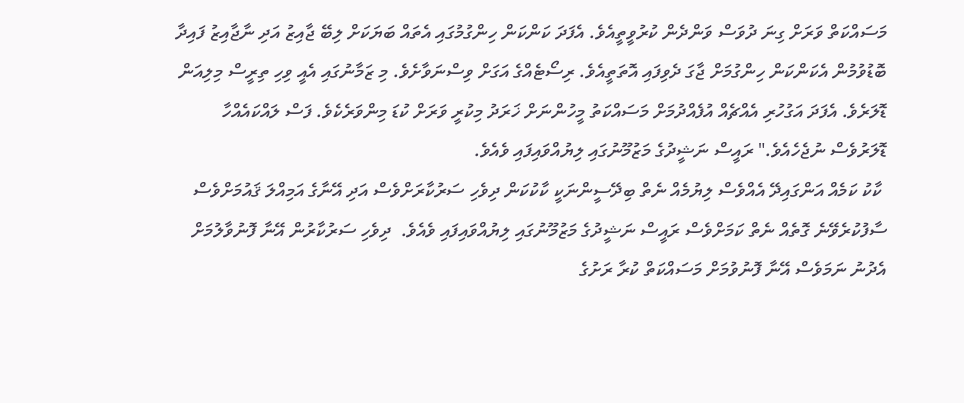މަސައްކަތް ވަރަށް ގިނަ ދުވަސް ވަންދެން ކުރުވީތީއެވެ. އެފަދަ ކަންކަން ހިންގުމުގައި އެތައް ބަޔަކަށް ލިބޭ ޖާއިޒު އަދި ނާޖާއިޒު ފައިދާ ބޮޑުވުމުން އެކަންކަން ހިންގުމަށް ޖާގަ ދެވިފައި އޮތަތީއެވެ. ރިސޯޓެއްގެ އަގަށް ވިސްނަވާށެވެ. މި ޒަމާނުގައި އެއީ ވިހި ތިރީސް މިލިއަން ޑޮލަރެވެ. އެފަދަ އަގުހުރި އެއްޗެއް އުފެއްދުމަށް މަސައްކަތު މީހުންނަށް ޚަރަދު މިކުރީ ވަރަށް ކުޑަ މިންވަރެކެވެ. ފަސް ލައްކައެއްހާ ޑޮލަރުވެސް ނުޖެހެއެވެ." ރައީސް ނަޝީދުގެ މަޒުމޫނުގައި ލިޔުއްވައިފައި ވެއެވެ.
 ކާކު ކަމެއް އަންގައިދޭ އެއްވެސް ލިޔުމެއް ނެތް ބިދޭސީންނަކީ ކާކުކަން ދިވެހި ސަރުކާރަށްވެސް އަދި އޭނާގެ އަމިއްލަ ޤައުމަށްވެސް ސާފުކުރެވޭނެ ގޮތެއް ނެތް ކަމަށްވެސް ރައީސް ނަޝީދުގެ މަޒުމޫނުގައި ލިޔުއްވައިފައި ވެއެވެ.  ދިވެހި ސަރުކާރުން އޭނާ ފޮނުވާލުމަށް އެދުނު ނަމަވެސް އޭނާ ފޮނުވުމަށް މަސައްކަތް ކުރާ ރަށުގެ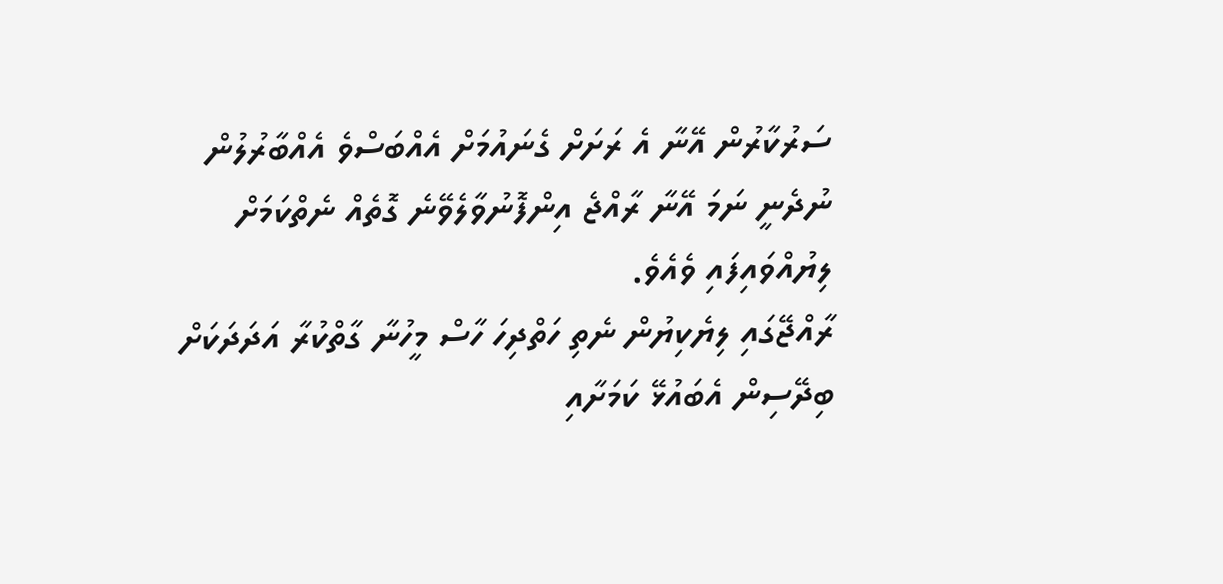ސަރުކާރުން އޭނާ އެ ރަށަށް ގެނައުމަށް އެއްބަސްވެ އެއްބާރުލުން ނުދެނީ ނަމަ އޭނާ ރާއްޖެ އިންފޮނުވާލެވޭނެ ގޮތެއް ނެތްކަމަށް ލިޔުއްވައިފައި ވެއެވެ.
ރާއްޖޭގައި ލިޔެކިޔުން ނެތި ހަތްދިހަ ހާސް މީހުނާ ގާތްކުރާ އަދަދަކަށް ބިދޭސިން އެބައުޅޭ ކަމަށާއި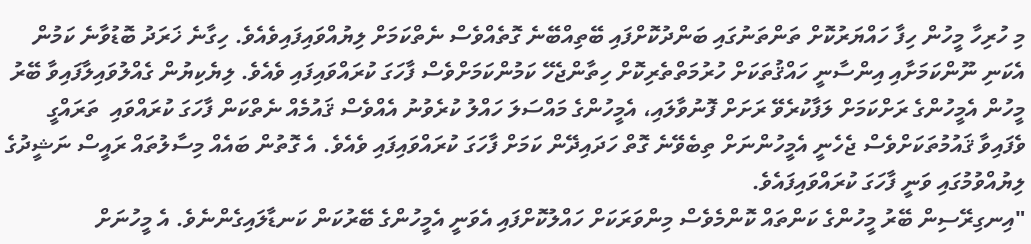މި ހުރިހާ މީހުން ހިފާ ހައްޔަރުކޮށް ތަންތަނުގައި ބަންދުކޮށްފައި ބޭތިއްބޭނެ ގޮތެއްވެސް ނެތްކަމަށް ލިޔުއްވައިފައިވެއެވެ. ހިގާނެ ޚަރަދު ބޮޑުވާނެ ކަމުން އެކަނި ނޫންކަމަށާއި އިންސާނީ ހައްޤުތަކަށް ހުރުމަތްތެރިކޮށް ހިތާންޖެހޭ ކަމުންކަމަށްވެސް ފާހަގަ ކުރައްވައިފައި ވެއެވެ. ލިޔެކިޔުން ގެއްލުވައިލާފައިވާ ބޭރު މީހުން އެމީހުންގެ ރަށްކަމަށް ލަފާކުރެވޭ ރަށަށް ފޮނުވާލައި، އެމީހުންގެ މައްސަލަ ހައްލު ކުރެވުނު އެއްވެސް ޤައުމެއް ނެތްކަން ފާހަގަ ކުރައްވައި  ތަރައްގީ ވެފައިވާ ޤައުމުތަކަށްވެސް ޖެހެނީ އެމީހުންނަށް ތިބެވޭނެ ގޮތް ހަދައިދޭން ކަމަށް ފާހަގަ ކުރައްވައިފައި ވެއެވެ. އެ ގޮތުން ބައެއް މިސާލުތައް ރައީސް ނަޝީދުގެ ލިޔުއްވުމުގައި ވަނީ ފާހަގަ ކުރައްވައިފައެވެ.
"އިނގިރޭސިން ބޭރު މީހުންގެ ކަންތައް ކޮންމެވެސް މިންވަރަކަށް ހައްލުކޮށްފައި އެވަނީ އެމީހުންގެ ބޭރުކަން ކަނޑާލައިގެންނެވެ. އެ މީހުނަށް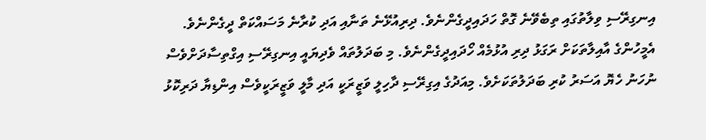އިނގިރޭސި ވިލާތުގައި ތިބެވޭނެ ގޮތް ހަދައިދީގެންނެވެ. ދިރިއުޅޭނެ ތަނާއި އަދި ކުރާނެ މަސައްކަތް ދީގެންނެވެ. އެމީހުންގެ އާއިލާތަކަށް ރަގަޅު ދިރި އުޅުމެއް ހޯދައިދީގެންނެވެ. މި ބަދަލުތައް ވެދިޔައީ އިނގިރޭސި އިގްތިސާދަށްވެސް ނުހަނު ހެޔޮ އަސަރު ކުރި ބަދަލުތަކަށެވެ. މިއަދުގެ އިގިރޭސި ދާހިލީ ވަޒީރަކީ އަދި މާލީ ވަޒީރަކީވެސް އިންޑިޔާ ދަރިކޮޅު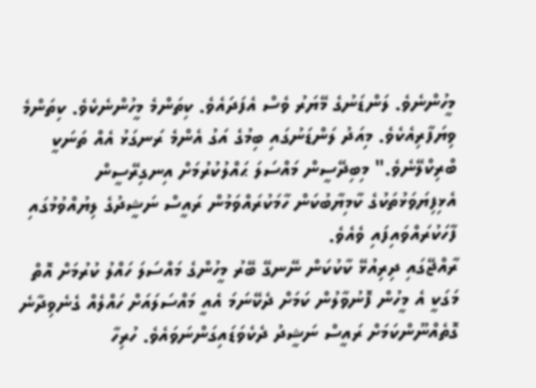މީހުންނެވެ. ލަންޑަނުގެ މޭޔަރު ވެސް އެފަދައެވެ. ކިތަންމެ މީހުންނެކެވެ. ކިތަންމެ ވިޔަފާރިއެކެވެ. މިއަދު ލަންޑަނުގައި ބިމުގެ އަގު އެންމެ ރަނގަޅު އެއް ތަނަކީ ބްރިކްލޭނެވެ." މިބިދޭސީން މައްސަލަ ޙައްލުކުރުމަށް އިނގިރޭސީން އެޅިފިޔަވަޅުތަކުގެ ކާމިޔާބުކަން ހާމަކުރައްވަމުން ރައީސް ނަޝީދުގެ ލިޔުއްވުމުގައި ފާހަކުރައްވައިފައި ވެއެވެ.
ރާއްޖޭގައި ދިރިއުޅޭ ކާކުކަން ނޭނގޭ ބޭރު މީހުންގެ މައްސަލަ ހައްލު ކުރުމަށް އޮތް މަގަކީ އެ މީހުން ފޮނުވާލުން ކަމަށް ދެކޭނަމަ އެއީ މައްސަލައަށް ހައްލެއް ގެނެވިދާނެ ގޮތެއްނޫންކަމަށް ރައީސް ނަޝީދު ދެކެވަޑައިގަންނަވައެވެ. ހުރިހާ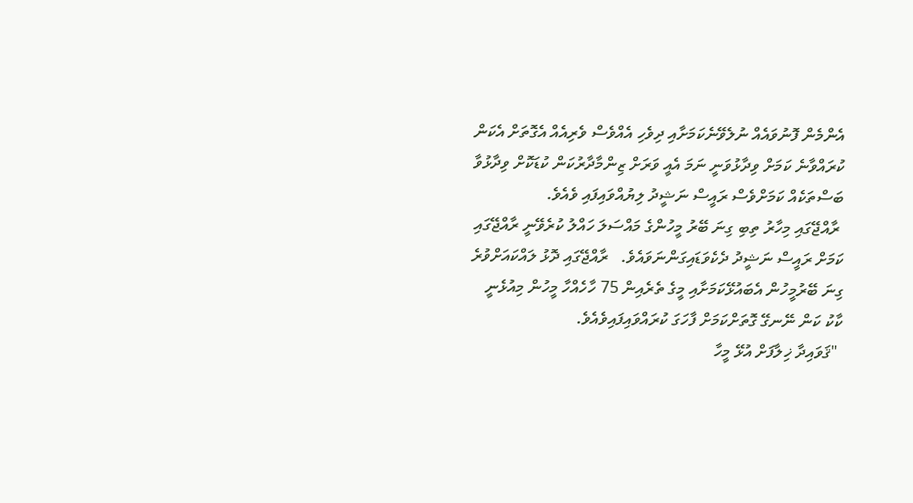އެންމެން ފޮނުވައެއް ނުލެވޭނެކަމަށާއި ދިވެހި އެއްވެސް ވެރިއެއް އެގޮތަށް އެކަން ކުރައްވާނެ ކަމަށް ވިދާޅުވަނީ ނަމަ އެއީ ވަރަށް ޒިންމާދާރުކަން ކުޑަކޮށް ވިދާޅުވާ ބަސްތަކެއް ކަމަށްވެސް ރައީސް ނަޝީދު ލިޔުއްވައިފައި ވެއެވެ.
 ރާއްޖޭގައި މިހާރު ތިބި ގިނަ ބޭރު މީހުންގެ މައްސަލަ ހައްލު ކުރެވޭނީ ރާއްޖޭގައި ކަމަށް ރައީސް ނަޝީދު ދެކެވަޑައިގަންނަވައެވެ.   ރާއްޖޭގައި ދޮޅު ލައްކައަށްވުރެ ގިނަ ބޭރުމީހުން އެބައުޅޭކަމަށާއި މީގެ ތެރެއިން 75 ހާހެއްހާ މީހުން މިއުޅެނީ ކާކު ކަން ނޭނގޭ ގޮތަށްކަމަށް ފާހަގަ ކުރައްވައިފައިވެއެވެ.
 "ޤަވައިދާ ޚިލާފަށް އުޅޭ މީހާ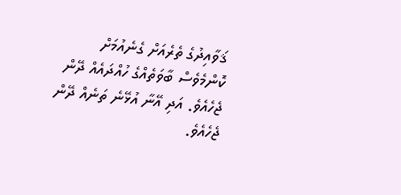ޤަވާއިދުގެ ތެރެއަށް ގެނެއުމަށް ކޮންމެވެސް ބާވަތެއްގެ ހުއްދައެއް ދޭން ޖެހެއެވެ. އަދި އޭނާ އުޅޭނެ ތަނެއް ދޭން ޖެހެއެވެ.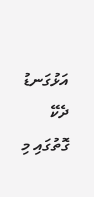އަޅުގަނޑު ދެކޭ ގޮތުގައި މި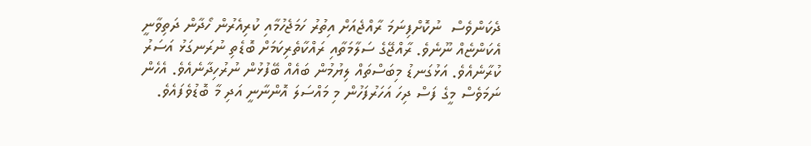ދެކަންވެސް  ނުކޮށްފިނަމަ ރާއްޖެއަށް އިތުރު ހަމަޖެހުމާއި ކުރިއެރުން ހޯދާން ދަތިވާނީ އެކަންޏެއް ނޫނެވެ. ރާއްޖޭގެ ސަލާމަތާއި ރައްކާތެރިކަމަށް ބޮޑެތި ނުރަނގަޅު އަސަރު ކުރާނެއެވެ. އަޅުގަނޑު މިބަސްތައް ލިޔުމުން ބައެއް ބޭފުޅުން ނުރުހިދާނެއެވެ. އެހެން ނަމަވެސް މީގެ ފަސް ދިހަ އަހަރުފަހުން މި މައްސަލަ އޮންނާނީ އަދި މާ ބޮޑުވެފައެވެ.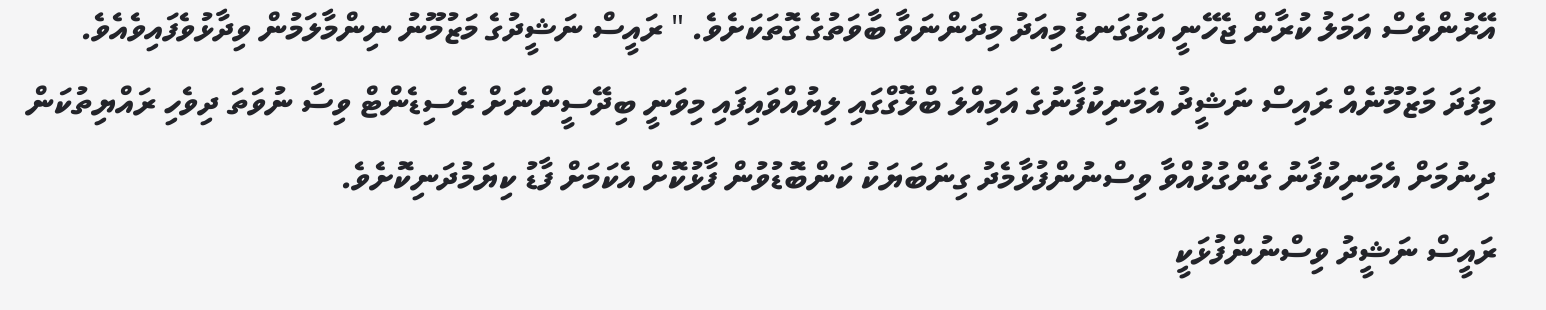އޭރުންވެސް އަމަލު ކުރާން ޖެހޭނީ އަޅުގަނޑު މިއަދު މިދަންނަވާ ބާވަތުގެ ގޮތަކަށެވެ. " ރައީސް ނަޝީދުގެ މަޒުމޫނު ނިންމާލަމުން ވިދާޅުވެފައިވެއެވެ.
މިފަދަ މަޒުމޫނެއް ރައިސް ނަޝީދު އެމަނިކުފާނުގެ އަމިއްލަ ބްލޮގްގައި ލިޔުއްވައިފައި މިވަނީ ބިދޭސީންނަށް ރެސިޑެންޓް ވިސާ ނުވަތަ ދިވެހި ރައްޔިތުކަން ދިނުމަށް އެމަނިކުފާނު ގެންގުޅުއްވާ ވިސްނުންފުޅާމެދު ގިނަބަޔަކު ކަންބޮޑުވުން ފާޅުކޮށް އެކަމަށް ފާޑު ކިޔަމުދަނިކޮށެވެ.
ރައީސް ނަޝީދު ވިސްނުންފުޅަކީ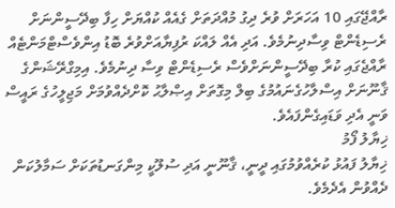ރާއްޖޭގައި 10 އަހަރަށް ވުރެ ދިގު މުއްދަތަށް ގެއެއް ކުއްޔަށް ހިފާ ބިދޭސީންނަށް ރެސިޑެންޓް ވިސާދިނުމެވެ. އަދި އެއް ލައްކަ ރުފިޔާއަށްވުރެ ބޮޑު އިންވެސްޓްމަންޓެއް ރާއްޖެގައި ކުރާ ބިދޭސީންނަށްވެސް ރެސިޑެންޓް ވިސާ ދިނުމެވެ. އިމިގްރޭޝަންގެ ޤާނޫނަށް އިސްލާހުގެނައުމުގެ ބިލް މިގޮތަށް އިޞްލާޙު ކޮށްދެއްވުމަށް މަޖިލީހުގެ ރައީސް ވަނީ އެދި ވަޑައިގެންފައެވެ.
ޚިޔާލު ފޯމު
ޚިޔާލު ފައުޅު ކުރެއްވުމުގައި ދީނީ، ޤާނޫނީ އަދި ސުލޫކީ މިންގަނޑުތަކަށް ސަމާލުކަން ދެއްވުން އެދެމެވެ.